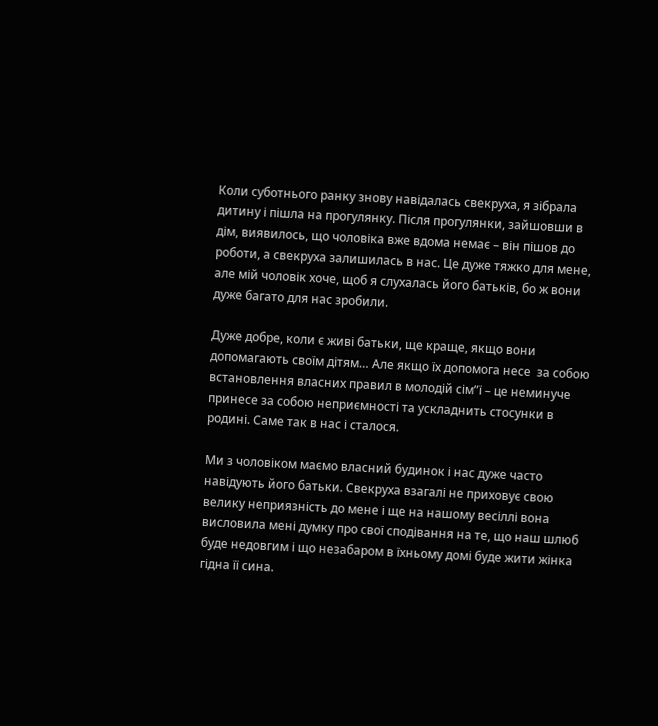Коли суботнього ранку знову навідалась свекруха, я зібрала дитину і пішла на прогулянку. Після прогулянки, зайшовши в дім, виявилось, що чоловіка вже вдома немає – він пішов до роботи, а свекруха залишилась в нас. Це дуже тяжко для мене, але мій чоловік хоче, щоб я слухалась його батьків, бо ж вони дуже багато для нас зробили.

Дуже добре, коли є живі батьки, ще краще, якщо вони допомагають своїм дітям… Але якщо їх допомога несе  за собою встановлення власних правил в молодій сім”ї – це неминуче принесе за собою неприємності та ускладнить стосунки в родині. Саме так в нас і сталося.

Ми з чоловіком маємо власний будинок і нас дуже часто навідують його батьки. Свекруха взагалі не приховує свою велику неприязність до мене і ще на нашому весіллі вона висловила мені думку про свої сподівання на те, що наш шлюб буде недовгим і що незабаром в їхньому домі буде жити жінка гідна її сина.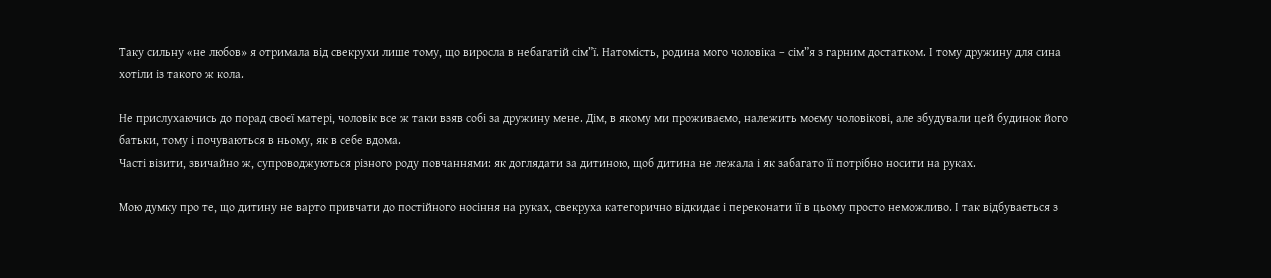Таку сильну «не любов» я отримала від свекрухи лише тому, що виросла в небагатій сім”ї. Натомість, родина мого чоловіка – сім”я з гарним достатком. І тому дружину для сина хотіли із такого ж кола.

Не прислухаючись до порад своєї матері, чоловік все ж таки взяв собі за дружину мене. Дім, в якому ми проживаємо, належить моєму чоловікові, але збудували цей будинок його батьки, тому і почуваються в ньому, як в себе вдома.
Часті візити, звичайно ж, супроводжуються різного роду повчаннями: як доглядати за дитиною, щоб дитина не лежала і як забагато її потрібно носити на руках.

Мою думку про те, що дитину не варто привчати до постійного носіння на руках, свекруха категорично відкидає і переконати її в цьому просто неможливо. І так відбувається з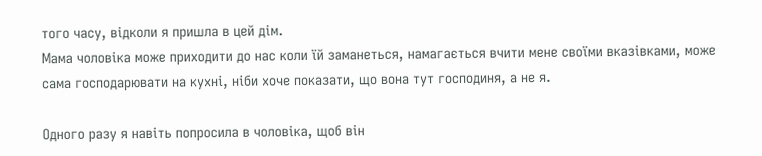того часу, відколи я пришла в цей дім.
Мама чоловіка може приходити до нас коли їй заманеться, намагається вчити мене своїми вказівками, може сама господарювати на кухні, ніби хоче показати, що вона тут господиня, а не я.

Одного разу я навіть попросила в чоловіка, щоб він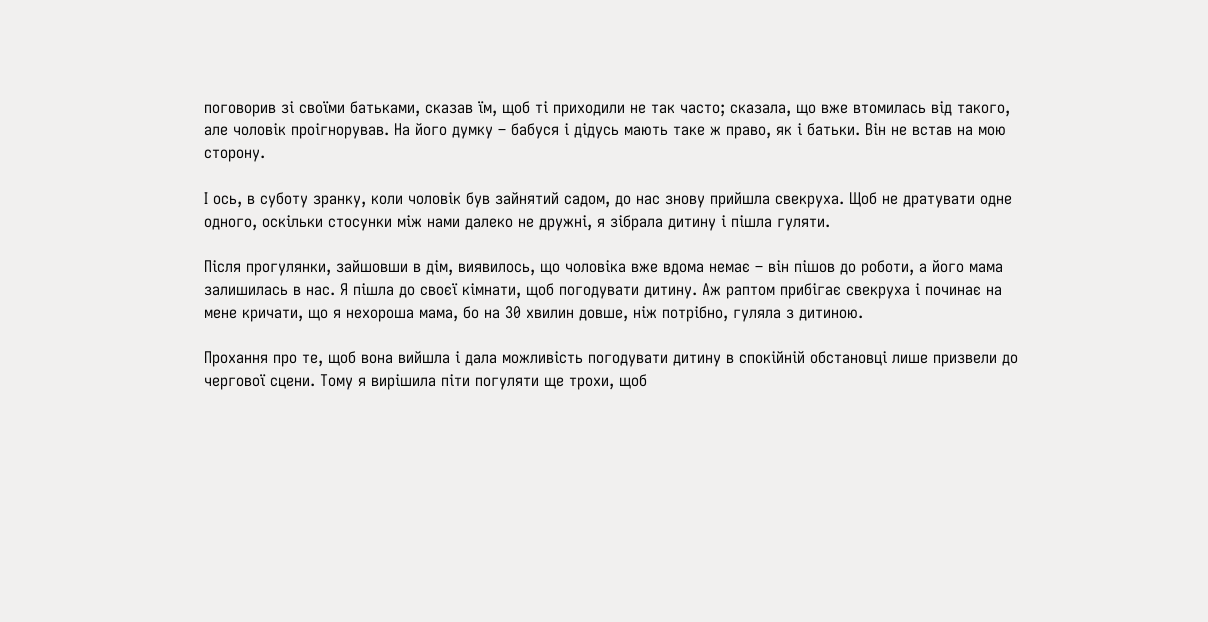поговорив зі своїми батьками, сказав їм, щоб ті приходили не так часто; сказала, що вже втомилась від такого, але чоловік проігнорував. На його думку – бабуся і дідусь мають таке ж право, як і батьки. Він не встав на мою сторону.

І ось, в суботу зранку, коли чоловік був зайнятий садом, до нас знову прийшла свекруха. Щоб не дратувати одне одного, оскільки стосунки між нами далеко не дружні, я зібрала дитину і пішла гуляти.

Після прогулянки, зайшовши в дім, виявилось, що чоловіка вже вдома немає – він пішов до роботи, а його мама залишилась в нас. Я пішла до своєї кімнати, щоб погодувати дитину. Аж раптом прибігає свекруха і починає на мене кричати, що я нехороша мама, бо на 30 хвилин довше, ніж потрібно, гуляла з дитиною.

Прохання про те, щоб вона вийшла і дала можливість погодувати дитину в спокійній обстановці лише призвели до чергової сцени. Тому я вирішила піти погуляти ще трохи, щоб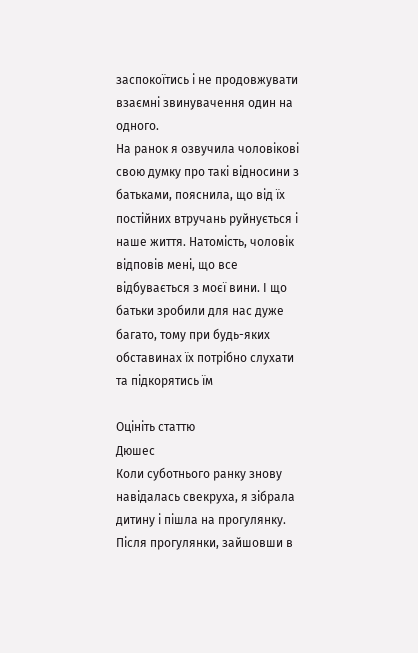заспокоїтись і не продовжувати взаємні звинувачення один на одного.
На ранок я озвучила чоловікові свою думку про такі відносини з батьками, пояснила, що від їх постійних втручань руйнується і наше життя. Натомість, чоловік відповів мені, що все відбувається з моєї вини. І що батьки зробили для нас дуже багато, тому при будь-яких обставинах їх потрібно слухати та підкорятись їм

Оцініть статтю
Дюшес
Коли суботнього ранку знову навідалась свекруха, я зібрала дитину і пішла на прогулянку. Після прогулянки, зайшовши в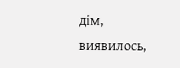дім, виявилось,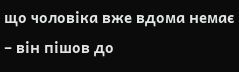що чоловіка вже вдома немає – він пішов до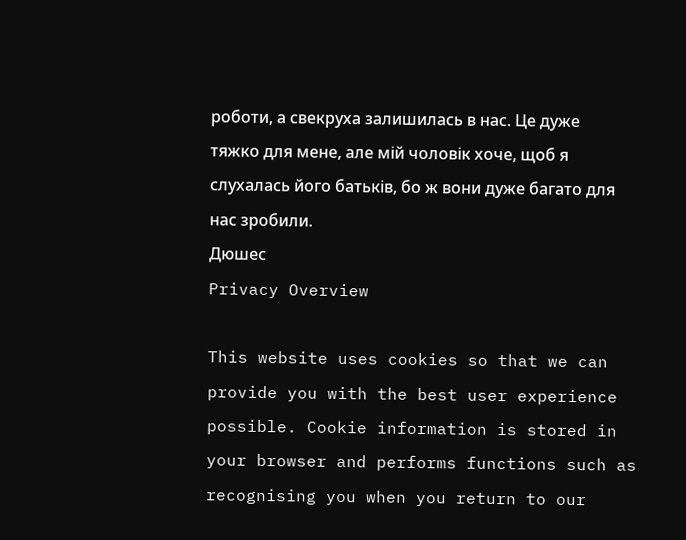роботи, а свекруха залишилась в нас. Це дуже тяжко для мене, але мій чоловік хоче, щоб я слухалась його батьків, бо ж вони дуже багато для нас зробили.
Дюшес
Privacy Overview

This website uses cookies so that we can provide you with the best user experience possible. Cookie information is stored in your browser and performs functions such as recognising you when you return to our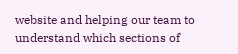website and helping our team to understand which sections of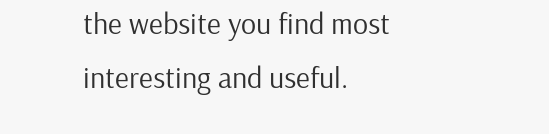the website you find most interesting and useful.